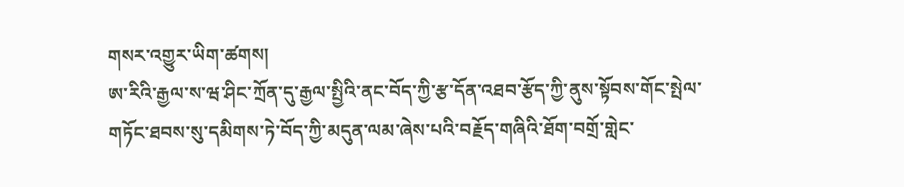གསར་འགྱུར་ཡིག་ཚགས།
ཨ་རིའི་རྒྱལ་ས་ཝ་ཤིང་ཀྲོན་དུ་རྒྱལ་སྤྱིའི་ནང་བོད་ཀྱི་རྩ་དོན་འཐབ་རྩོད་ཀྱི་ནུས་སྟོབས་གོང་སྤེལ་གཏོང་ཐབས་སུ་དམིགས་ཏེ་བོད་ཀྱི་མདུན་ལམ་ཞེས་པའི་བརྗོད་གཞིའི་ཐོག་བགྲོ་གླེང་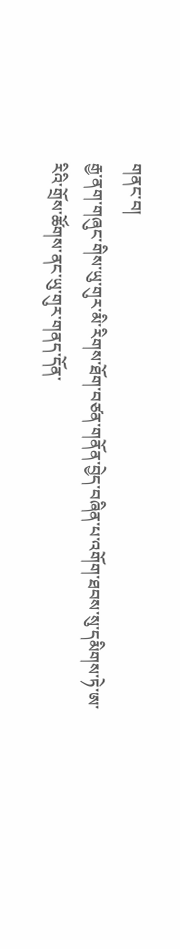གནང་བ།
རྒྱ་ནག་གཞུང་གིས་ཡུ་གུར་མི་རིགས་ཐོག་བཙན་གནོན་བྱེད་བཞིན་པ་འགོག་ཐབས་སུ་དམིགས་ཏེ་ཨ་རིའི་གྲོས་ཚོགས་ནང་ཡུ་གུར་གནད་དོན་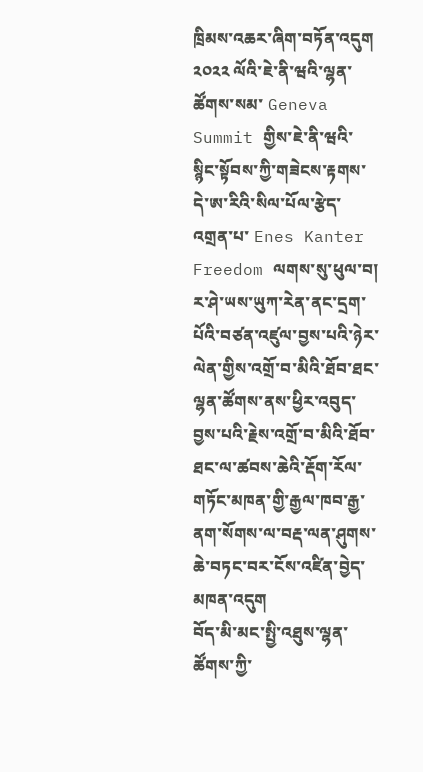ཁྲིམས་འཆར་ཞིག་བཏོན་འདུག
༢༠༢༢ ལོའི་ཇེ་ནི་ཝའི་ལྷན་ཚོགས་སམ་ Geneva Summit གྱིས་ཇེ་ནི་ཝའི་སྙིང་སྟོབས་ཀྱི་གཟེངས་རྟགས་དེ་ཨ་རིའི་སིལ་པོལ་རྩེད་འགྲན་པ་ Enes Kanter Freedom ལགས་སུ་ཕུལ་བ།
ར་ཤེ་ཡས་ཡུཀ་རེན་ནང་དྲག་པོའི་བཙན་འཛུལ་བྱས་པའི་ཉེར་ལེན་གྱིས་འགྲོ་བ་མིའི་ཐོབ་ཐང་ལྷན་ཚོགས་ནས་ཕྱིར་འབུད་བྱས་པའི་རྗེས་འགྲོ་བ་མིའི་ཐོབ་ཐང་ལ་ཚབས་ཆེའི་རྡོག་རོལ་གཏོང་མཁན་གྱི་རྒྱལ་ཁབ་རྒྱ་ནག་སོགས་ལ་བརྡ་ལན་ཤུགས་ཆེ་བཏང་བར་ངོས་འཛིན་བྱེད་མཁན་འདུག
བོད་མི་མང་སྤྱི་འཐུས་ལྷན་ཚོགས་ཀྱི་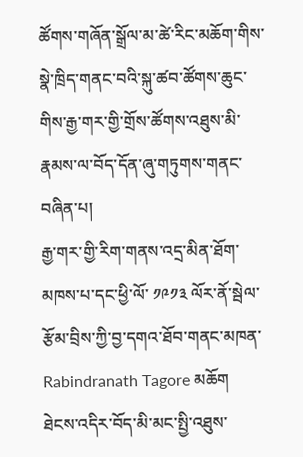ཚོགས་གཞོན་སྒྲོལ་མ་ཚེ་རིང་མཆོག་གིས་སྣེ་ཁྲིད་གནང་བའི་སྐུ་ཚབ་ཚོགས་ཆུང་གིས་རྒྱ་གར་གྱི་གྲོས་ཚོགས་འཐུས་མི་རྣམས་ལ་བོད་དོན་ཞུ་གཏུགས་གནང་བཞིན་པ།
རྒྱ་གར་གྱི་རིག་གནས་འདྲ་མིན་ཐོག་མཁས་པ་དང་ཕྱི་ལོ་ ༡༩༡༣ ལོར་ནོ་སྦེལ་རྩོམ་བྲིས་ཀྱི་བྱ་དགའ་ཐོབ་གནང་མཁན་ Rabindranath Tagore མཆོག
ཐེངས་འདིར་བོད་མི་མང་སྤྱི་འཐུས་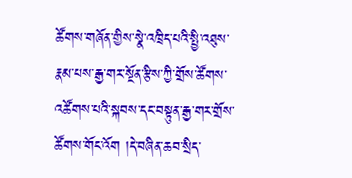ཚོགས་གཞོན་གྱིས་སྣེ་འཁྲིད་པའི་སྤྱི་འཐུས་རྣམ་པས་རྒྱ་གར་སྔོན་རྩིས་ཀྱི་གྲོས་ཚོགས་འཚོགས་པའི་སྐབས་དང་བསྟུན་རྒྱ་གར་གྲོས་ཚོགས་གོང་འོག །དེ་བཞིན་ཆབ་སྲིད་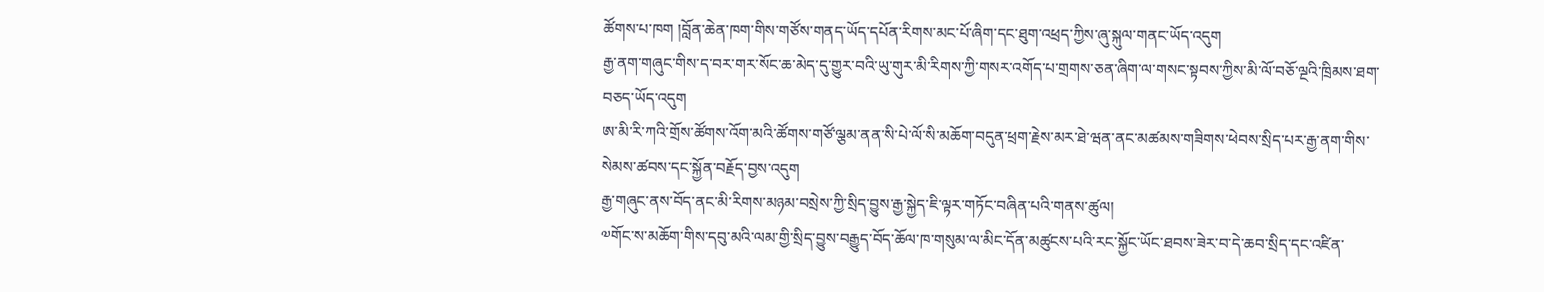ཚོགས་པ་ཁག །བློན་ཆེན་ཁག་གིས་གཙོས་གནད་ཡོད་དཔོན་རིགས་མང་པོ་ཞིག་དང་ཐུག་འཕྲད་ཀྱིས་ཞུ་སྐུལ་གནང་ཡོད་འདུག
རྒྱ་ནག་གཞུང་གིས་ད་བར་གར་སོང་ཆ་མེད་དུ་གྱུར་བའི་ཡུ་གུར་མི་རིགས་ཀྱི་གསར་འགོད་པ་གྲགས་ཅན་ཞིག་ལ་གསང་སྟབས་ཀྱིས་མི་ལོ་བཅོ་ལྔའི་ཁྲིམས་ཐག་བཅད་ཡོད་འདུག
ཨ་མི་རི་ཀའི་གྲོས་ཚོགས་འོག་མའི་ཚོགས་གཙོ་ལྕམ་ནན་སི་པེ་ལོ་སི་མཆོག་བདུན་ཕྲག་རྗེས་མར་ཐེ་ཝན་ནང་མཚམས་གཟིགས་ཕེབས་སྲིད་པར་རྒྱ་ནག་གིས་སེམས་ཚབས་དང་སྐྱོན་བརྗོད་བྱས་འདུག
རྒྱ་གཞུང་ནས་བོད་ནང་མི་རིགས་མཉམ་བསྲེས་ཀྱི་སྲིད་བྱུས་རྒྱ་སྐྱེད་ཇི་ལྟར་གཏོང་བཞིན་པའི་གནས་ཚུལ།
༧གོང་ས་མཆོག་གིས་དབུ་མའི་ལམ་གྱི་སྲིད་བྱུས་བརྒྱུད་བོད་ཆོལ་ཁ་གསུམ་ལ་མིང་དོན་མཚུངས་པའི་རང་སྐྱོང་ཡོང་ཐབས་ཟེར་བ་དེ་ཆབ་སྲིད་དང་འཛིན་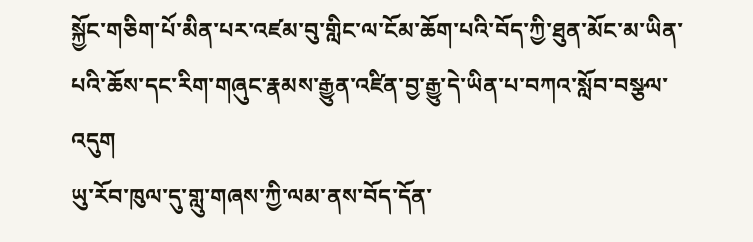སྐྱོང་གཅིག་པོ་མིན་པར་འཛམ་བུ་གླིང་ལ་ངོམ་ཆོག་པའི་བོད་ཀྱི་ཐུན་མོང་མ་ཡིན་པའི་ཆོས་དང་རིག་གཞུང་རྣམས་རྒྱུན་འཛིན་བྱ་རྒྱུ་དེ་ཡིན་པ་བཀའ་སློབ་བསྩལ་འདུག
ཡུ་རོབ་ཁུལ་དུ་གླུ་གཞས་ཀྱི་ལམ་ནས་བོད་དོན་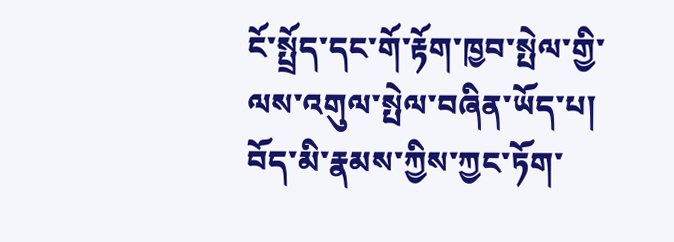ངོ་སྤྲོད་དང་གོ་རྟོག་ཁྱབ་སྤེལ་གྱི་ལས་འགུལ་སྤེལ་བཞིན་ཡོད་པ།
བོད་མི་རྣམས་ཀྱིས་ཀྱང་ཏོག་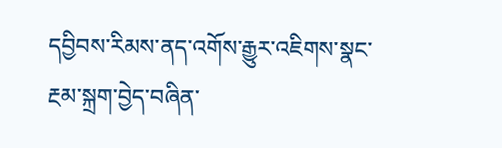དབྱིབས་རིམས་ནད་འགོས་རྒྱུར་འཇིགས་སྣང་རྔམ་སྐྲག་བྱེད་བཞིན་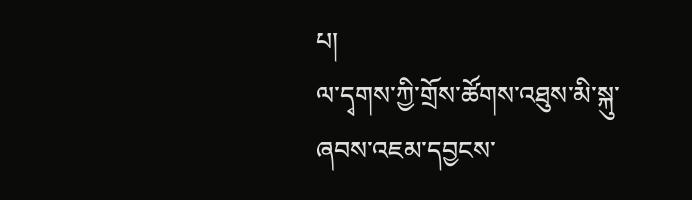པ།
ལ་དྭགས་ཀྱི་གྲོས་ཚོགས་འཐུས་མི་སྐུ་ཞབས་འཇམ་དབྱངས་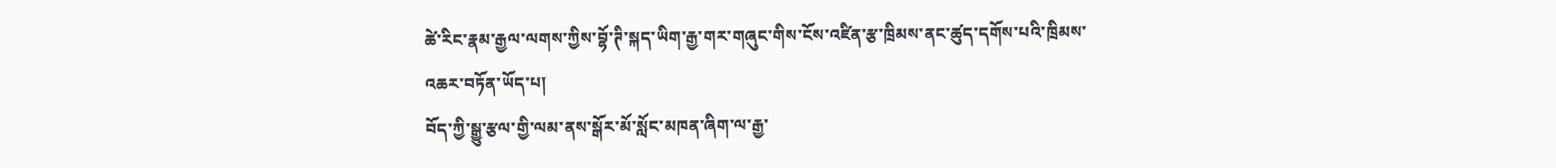ཚེ་རིང་རྣམ་རྒྱལ་ལགས་ཀྱིས་བྷོ་ཊི་སྐད་ཡིག་རྒྱ་གར་གཞུང་གིས་ངོས་འཛིན་རྩ་ཁྲིམས་ནང་ཚུད་དགོས་པའི་ཁྲིམས་འཆར་བཏོན་ཡོད་པ།
བོད་ཀྱི་སྒྱུ་རྩལ་གྱི་ལམ་ནས་སྒོར་མོ་སློང་མཁན་ཞིག་ལ་རྒྱ་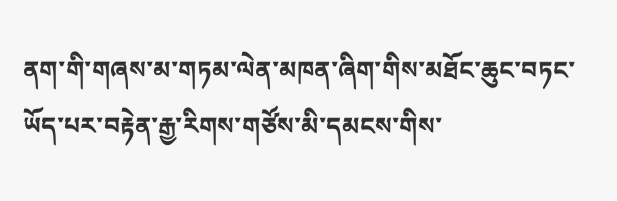ནག་གི་གཞས་མ་གཏམ་ལེན་མཁན་ཞིག་གིས་མཐོང་ཆུང་བཏང་ཡོད་པར་བརྟེན་རྒྱ་རིགས་གཙོས་མི་དམངས་གིས་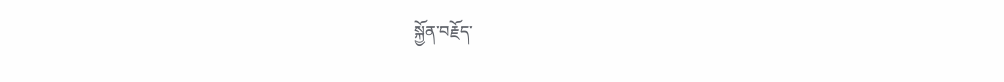སྐྱོན་བརྗོད་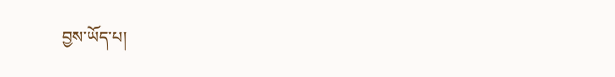བྱས་ཡོད་པ།